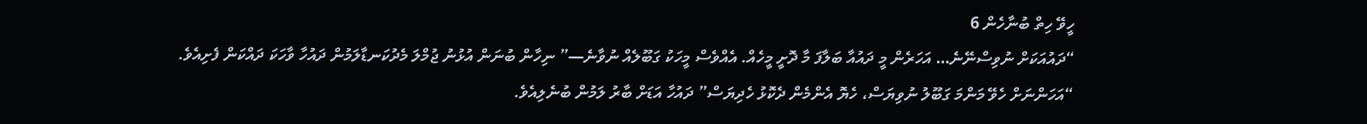ހީވޭ ހިތް ބުނާހެން 6
“ދައުއަކަށް ނުވިސްނޭނެ… އަހަރެން މީ ދައުއާ ބަލާފަ މާ ދޮށީ މީހެއް. އެއްވެސް މީހަކު ގަބޫލެއް ނުވާނެ—” ނިހާން ބުނަން އުޅުނު ޖުމްލަ މެދުކަނޑާލަމުން ދައުހާ ވާހަކަ ދައްކަން ފެށިއެވެ.
“އަހަންނަށް ހެވޭ މަންމަ ގަބޫލު ނުވިޔަސް، ހެޔޮ އެންމެން ދެކޮޅު ހެދިޔަސް” ދައުހާ އަޑަށް ބާރު ލަމުން ބުނެލިއެވެ.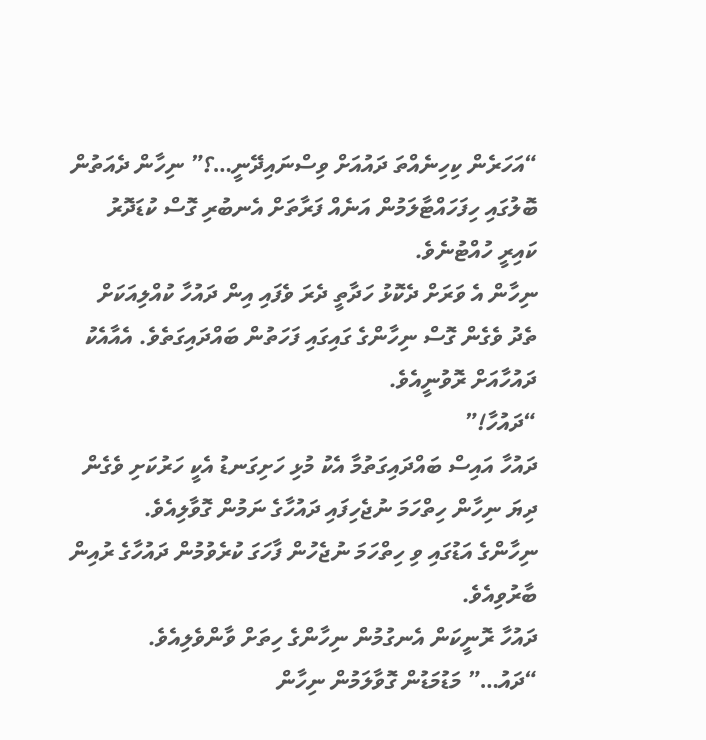“އަހަރެން ކިހިނެއްތަ ދައުއަށް ވިސްނައިދޭނީ…؟” ނިހާން ދެއަތުން ބޮލުގައި ހިފަހައްޓާލަމުން އަނެއް ފަރާތަށް އެނބުރި ގޮސް ކުޑަދޮރު ކައިރީ ހުއްޓުނެވެ.
ނިހާން އެ ވަރަށް ދެކޮޅު ހަދާތީ ދެރަ ވެފައި އިން ދައުހާ ކުއްލިއަކަށް ތެދު ވެގެން ގޮސް ނިހާންގެ ގައިގައި ފަހަތުން ބައްދައިގަތެވެ. އެއާއެކު ދައުހާއަށް ރޮވުނީއެވެ.
“ދައުހާ!”
ދައުހާ އައިސް ބައްދައިގަތުމާ އެކު މުޅި ހަށިގަނޑު އެކީ ހަރުކަށި ވެގެން ދިޔަ ނިހާން ހިތްހަމަ ނުޖެހިފައި ދައުހާގެ ނަމުން ގޮވާލިއެވެ.
ނިހާންގެ އަޑުގައި ވި ހިތްހަމަ ނުޖެހުން ފާހަގަ ކުރެވުމުން ދައުހާގެ ރުއިން ބާރުވިއެވެ.
ދައުހާ ރޮނީކަން އެނގުމުން ނިހާންގެ ހިތަށް ވާންވެލިއެވެ.
“ދައު…” މަޑުމަޑުން ގޮވާލަމުން ނިހާން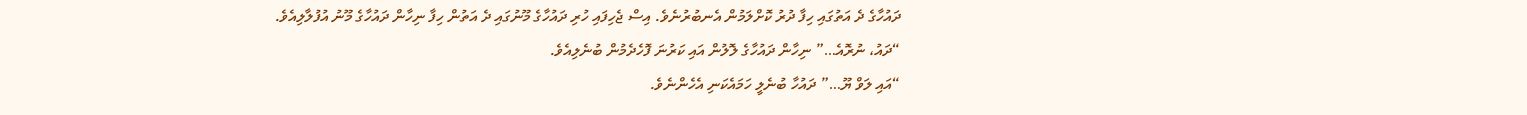ދައުހާގެ ދެ އަތުގައި ހިފާ ދުރު ކޮށްލަމުން އެނބުރުނެވެ. އިސް ޖެހިފައި ހުރި ދައުހާގެ މޫނުގައި ދެ އަތުން ހިފާ ނިހާން ދައުހާގެ މޫނު އުފުލާލިއެވެ.
“ދައު، ނުރޮއެ…” ނިހާން ދައުހާގެ ލޮލުން އައި ކަރުނަ ފޮހެދެމުން ބުނެލިއެވެ.
“އައި ލަވް ޔޫ…” ދައުހާ ބުނެލީ ހަމައެކަނި އެހެންނެވެ.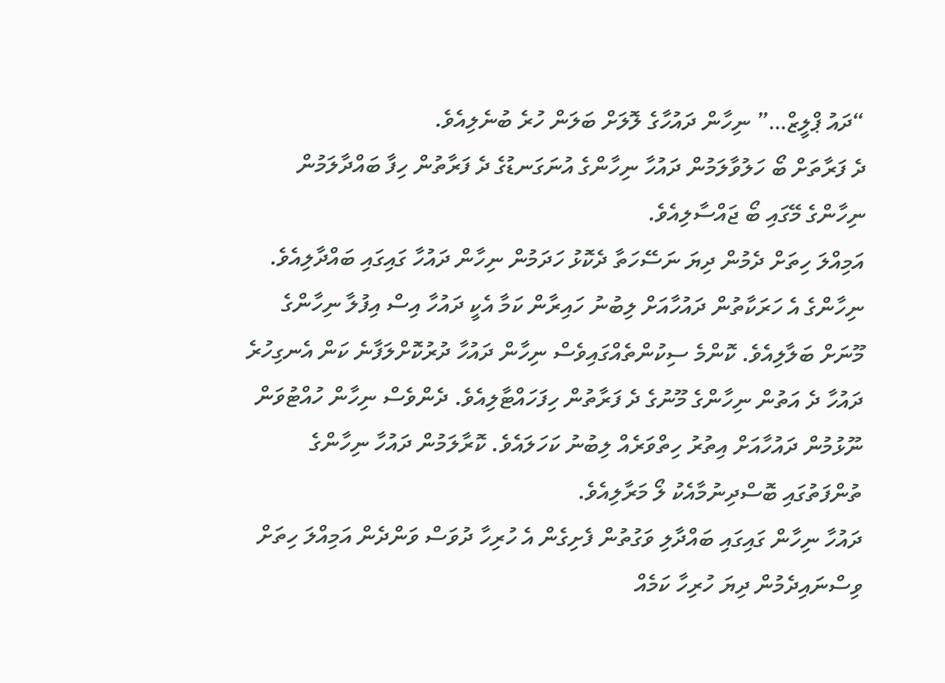“ދައު ޕްލީޒް…” ނިހާން ދައުހާގެ ލޮލަށް ބަލަން ހުރެ ބުނެލިއެވެ.
ދެ ފަރާތަށް ބޯ ހަލުވާލަމުން ދައުހާ ނިހާންގެ އުނަގަނޑުގެ ދެ ފަރާތުން ހިފާ ބައްދާލަމުން ނިހާންގެ މޭގައި ބޯ ޖައްސާލިއެވެ.
އަމިއްލަ ހިތަށް ދެމުން ދިޔަ ނަސޭހަތާ ދެކޮޅު ހަދަމުން ނިހާން ދައުހާ ގައިގައި ބައްދާލިއެވެ.
ނިހާންގެ އެ ހަރަކާތުން ދައުހާއަށް ލިބުނު ހައިރާން ކަމާ އެކީ ދައުހާ އިސް އިފުލާ ނިހާންގެ މޫނަށް ބަލާލިއެވެ. ކޮންމެ ސިކުންތެއްގައިވެސް ނިހާން ދައުހާ ދުރުކޮށްލަފާނެ ކަން އެނގިހުރެ ދައުހާ ދެ އަތުން ނިހާންގެ މޫނުގެ ދެ ފަރާތުން ހިފަހައްޓާލިއެވެ. ދެންވެސް ނިހާން ހުއްޓުވަން ނޫޅުމުން ދައުހާއަށް އިތުރު ހިތްވަރެއް ލިބުނު ކަހަލައެވެ. ކޮރާލަމުން ދައުހާ ނިހާންގެ ތުންފަތުގައި ބޮސްދިނުމާއެކު ލޯ މަރާލިއެވެ.
ދައުހާ ނިހާން ގައިގައި ބައްދާލި ވަގުތުން ފެށިގެން އެ ހުރިހާ ދުވަސް ވަންދެން އަމިއްލަ ހިތަށް ވިސްނައިދެމުން ދިޔަ ހުރިހާ ކަމެއް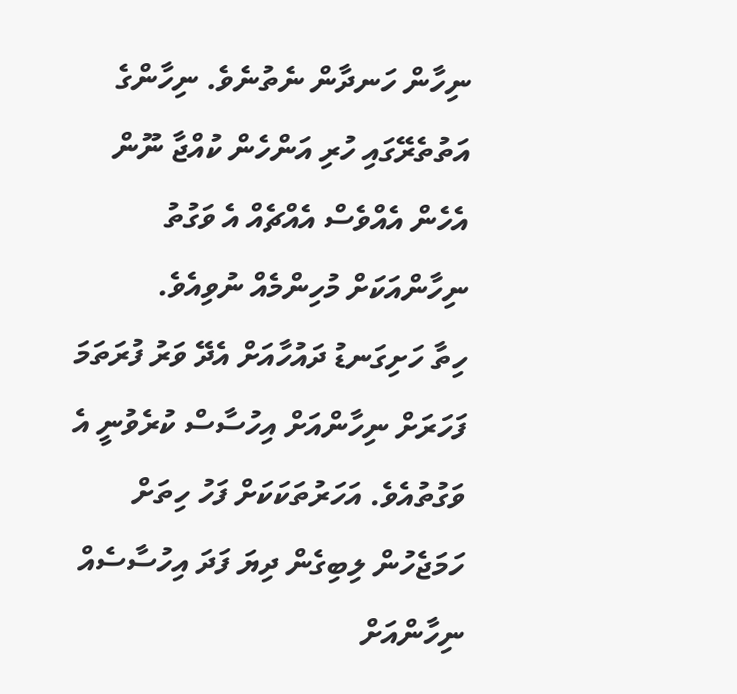ނިހާން ހަނދާން ނެތުނެވެ. ނިހާންގެ އަތުތެރޭގައި ހުރި އަންހެން ކުއްޖާ ނޫން އެހެން އެއްވެސް އެއްޗެއް އެ ވަގުތު ނިހާންއަކަށް މުހިންމެއް ނުވިއެވެ.
ހިތާ ހަށިގަނޑު ދައުހާއަށް އެދޭ ވަރު ފުރަތަމަ ފަހަރަށް ނިހާންއަށް އިހުސާސް ކުރެވުނީ އެ ވަގުތުއެވެ. އަހަރުތަކަކަށް ފަހު ހިތަށް ހަމަޖެހުން ލިބިގެން ދިޔަ ފަދަ އިހުސާސެއް ނިހާންއަށް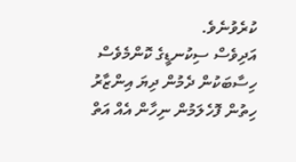ކުރެވުނެވެ.
އަދިވެސް ސިކުނޑީގެ ކޮންމެވެސް ހިސާބަކުން ދެމުން ދިޔަ އިންޒާރު ހިތުން ފޮހެލަމުން ނިހާން އެއް އަތް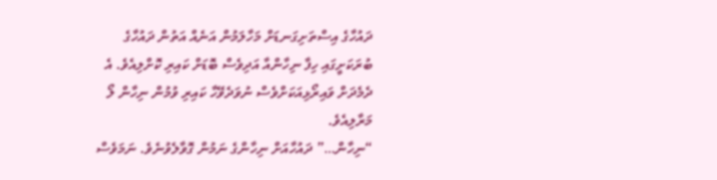ދައުހާގެ އިސްތަށިގަނޑަށް މަހާލަމުން އަނެއް އަތުން ދައުހާގެ ބުރަކަށީގައި ހިފާ ނިހާންއާ އަދިވެސް ބޮޑަށް ކައިރި ކޮށްލިއެވެ. އެ ދެމެދަށް ވައިރޯޅިއަކަށްވެސް ނުވަދެވޭހާ ކައިރި ވުމުން ނިހާން ލޯ މަރާލިއެވެ.
“ނިހާން…” ދައުހާއަށް ނިހާންގެ ނަމުން ގޮވާލެވުނެވެ. ނަމަވެސް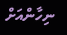ނިހާންއަށް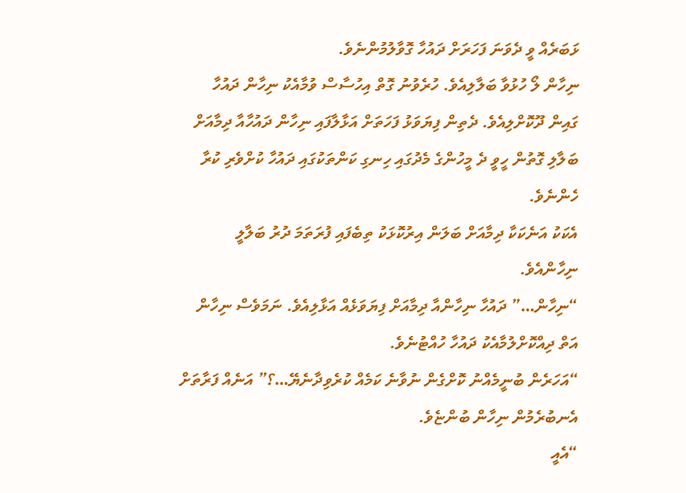ޅަބަރެއް ވީ ދެވަނަ ފަހަރަށް ދައުހާ ގޮވާލުމުންނެވެ.
ނިހާން ލޯ ހުޅުވާ ބަލާލިއެވެ. ހުރެވުނު ގޮތް އިހުސާސް ވުމާއެކު ނިހާން ދައުހާ ގައިން ދޫކޮށްލިއެވެ. ދެތިން ފިޔަވަޅު ފަހަތަށް އަޅާލާފައި ނިހާން ދައުހާއާ ދިމާއަށް ބަލާލި ގޮތުން ހީވީ ދެ މީހުންގެ މެދުގައި ހިނގި ކަންތަކުގައި ދައުހާ ކުށްވެރި ކުރާ ހެންނެވެ.
އެކަކު އަނެކަކާ ދިމާއަށް ބަލަން އިރުކޮޅަކު ތިބެފައި ފުރަތަމަ ދުރު ބަލާލީ ނިހާންއެވެ.
“ނިހާން…” ދައުހާ ނިހާންއާ ދިމާއަށް ފިޔަވަޅެއް އަޅާލިއެވެ. ނަމަވެސް ނިހާން އަތް ދިއްކޮށްލުމާއެކު ދައުހާ ހުއްޓުނެވެ.
“އަހަރެން ބުނީމެއްނު ކޮށްގެން ނުވާނެ ކަމެއް ކުރެވިދާނެޔޭ…؟” އަނެއް ފަރާތަށް އެނބުރެމުން ނިހާން ބުންޏެވެ.
“އެއީ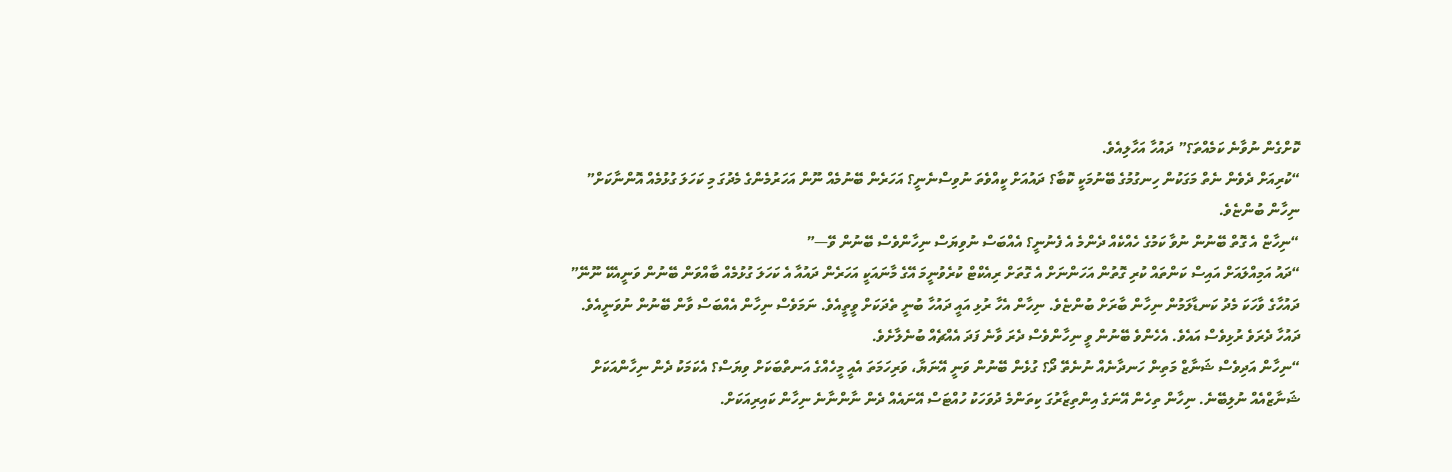ކޮށްގެން ނުވާނެ ކަމެއްތަ؟” ދައުހާ އަހާލިއެވެ.
“ކުރިއަށް ދެވެން ނެތް މަގަކުން ހިނގުމުގެ ބޭނުމަކީ ކޮބާ؟ ދައުއަށް ކީއްވެތަ ނުވިސްނެނީ؟ އަހަރެން ބޭނުމެއް ނޫން އަހަރުމެންގެ މެދުގަ މި ކަހަލަ ގުޅުމެއް އޮންނާކަށް” ނިހާން ބުންޏެވެ.
“ނިހާޏް އެ ގޮތް ބޭނުން ނުވާ ކަމުގެ ހެއްކެއް ދެންމެ އެ ފެނުނީ؟ އެއްބަސް ނުވިޔަސް ނިހާންވެސް ބޭނުން ވޭ—”
“ދައު އަމިއްލައަށް އައިސް ކަންތައް ކުރި ގޮތުން އަހަންނަށް އެ ގޮތަށް ރިއެކްޓް ކުރެވުނީމަ އޭގެ މާނައަކީ އަހަރެން ދައުއާ އެ ކަހަލަ ގުޅުމެއް ބާއްވަން ބޭނުން ވަނީއެކޭ ނޫނޭ” ދައުހާގެ ވާހަކަ މެދު ކަނޑާލަމުން ނިހާން ބާރަށް ބުންޏެވެ. ނިހާން އެހާ ރުޅި އައީ ދައުހާ ބުނީ ތެދަކަށް ވީތީއެވެ. ނަމަވެސް ނިހާން އެއްބަސް ވާން ބޭނުން ނުވަނީއެވެ.
ދައުހާ ދެރަވެ ރުޅިވެސް އައެވެ. އެހެންވެ ބޭނުން ވީ ނިހާންވެސް ދެރަ ވާނެ ފަދަ އެއްޗެއް ބުނެލާށެވެ.
“ނިހާން އަދިވެސް ޝަނާޒް މަތިން ހަނދާނެއް ނުނެތޭ ދޯ؟ ގުޅެން ބޭނުން ވަނީ އޭނަޔާ، ވަރިހަމަތަ އެއީ މީހެއްގެ އަނތްބަކަށް ވިޔަސް؟ އެކަމަކު ދެން ނިހާންއަކަށް ޝަނާޒްއެއް ނުލިބޭނެ. ނިހާން ތިހެން އޭނަގެ އިންތިޒާރުގަ ކިތަންމެ ދުވަހަކު ހުއްޓަސް އޭނައެއް ދެން ނާންނާނެ ނިހާން ކައިރިއަކަށް.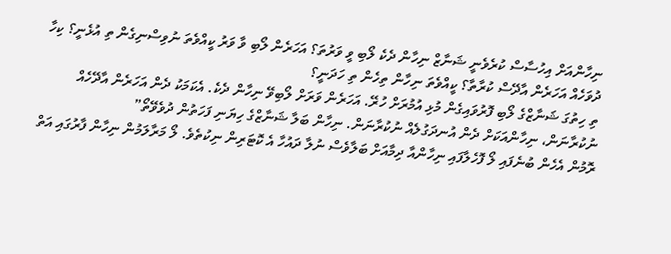ނިހާންއަށް އިހުސާސް ކުރެވެނީ ޝަނާޒް ނިހާން ދެކެ ލޯބި ވީ ވަރުތަ؟ އަހަރެން ލޯބި ވާ ވަރު ކީއްވެތަ ނުވިސްނިގެން ތި އުޅެނީ؟ ކިހާ ދުވަހެއް އަހަރެން އާދޭސް ކުރާތާ؟ ކީއްވެތަ ނިހާން ތިހެން ތި ހަދަނީ؟
ތި ހިތުގަ ޝަނާޒްގެ ލޯބި ފޮރުވައިގެން މުޅި އުމުރަށް ހުރޭ. އަހަރެން ވަރަށް ލޯބިވޭ ނިހާން ދެކެ. އެކަމަކު ދެން އަހަރެން އާދޭހެއް ނުކުރާނަން، ނިހާންއަކަށް ދެން އުނދަގުލެއް ނުކުރާނަން. ނިހާން ބަލާ ޝަނާޒްގެ ހިޔަނި ފަހަތުން ދުވެވޭތޯ”
ރޮމުން އެހެން ބުނެފައި ލޯ ފޮހެލާފައި ނިހާންއާ ދިމާއަށް ބަލާވެސް ނުލާ ދައުހާ އެ ކޮޓަރިން ނިކުތެވެ. ލޯ މަރާލަމުން ނިހާން ފާރުގައި އަތް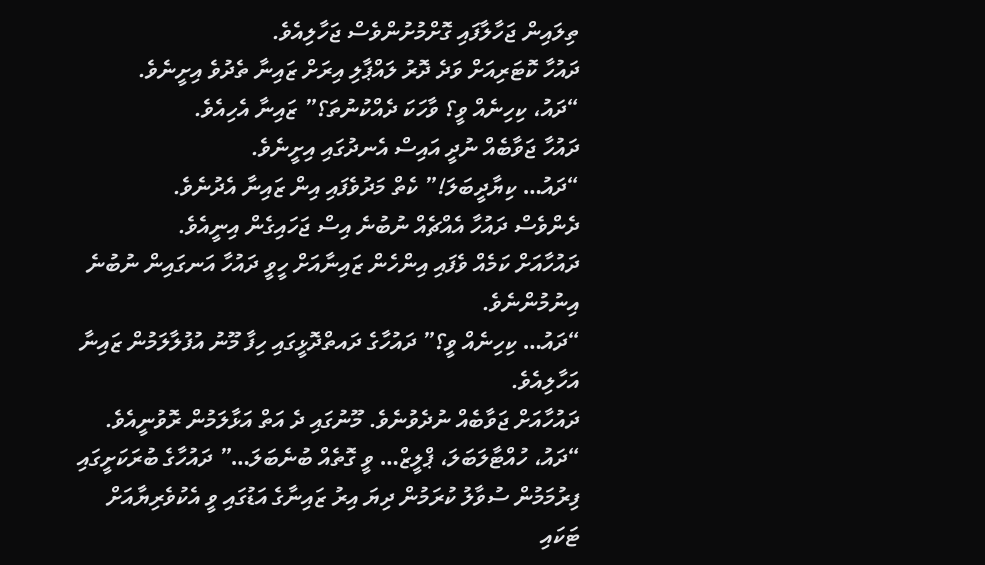ތިލައިން ޖަހާލާފައި ގޮށްމުށުންވެސް ޖަހާލިއެވެ.
ދައުހާ ކޮޓަރިއަށް ވަދެ ދޮރު ލައްޕާލި އިރަށް ޒައިނާ ތެދުވެ އިށީނެވެ.
“ދައު، ކިހިނެއް ވީ؟ ވާހަކަ ދެއްކުނުތަ؟” ޒައިނާ އެހިއެވެ.
ދައުހާ ޖަވާބެއް ނުދީ އައިސް އެނދުގައި އިށީނެވެ.
“ދައު… ކިޔާދީބަލަ!” ކެތް މަދުވެފައި އިން ޒައިނާ އެދުނެވެ.
ދެންވެސް ދައުހާ އެއްޗެއް ނުބުނެ އިސް ޖަހައިގެން އިނީއެވެ.
ދައުހާއަށް ކަމެއް ވެފައި އިންހެން ޒައިނާއަށް ހީވީ ދައުހާ އަނގައިން ނުބުނެ އިނުމުންނެވެ.
“ދައު… ކިހިނެއް ވީ؟” ދައުހާގެ ދައތްދޮޅީގައި ހިފާ މޫނު އުފުލާލަމުން ޒައިނާ އަހާލިއެވެ.
ދައުހާއަށް ޖަވާބެއް ނުދެވުނެވެ. މޫނުގައި ދެ އަތް އަޅާލަމުން ރޮވުނީއެވެ.
“ދައު، ހުއްޓާލަބަލަ، ޕްލީޒް… ވީ ގޮތެއް ބުނެބަލަ…” ދައުހާގެ ބުރަކަށީގައި ފިރުމަމުން ސުވާލު ކުރަމުން ދިޔަ އިރު ޒައިނާގެ އަޑުގައި ވީ އެކުވެރިޔާއަށް ޓަކައި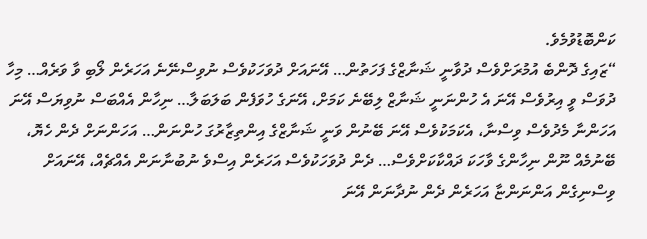ކަންބޮޑުވުމެވެ.
“ޒައިގެ ދޮންބެ އުމުރަށްވެސް ދުވާނީ ޝަނާޒްގެ ފަހަތުން… އޭނައަށް ދުވަހަކުވެސް ނުވިސްނޭނެ އަހަރެން ލޯބި ވާ ވަރެއް… މިހާ ދުވަސް ވީ އިރުވެސް އޭނަ އެ ހުންނަނީ ޝަނާޒް ލިބޭނެ ކަމަށް، އޭނަގެ ހުވަފެން ބަލަބަލާ… ނިހާން އެއްބަސް ނުވިޔަސް އޭނަ އަހަންނާ މެދުވެސް ވިސްނާ، އެކަމަކުވެސް އޭނަ ބޭނުން ވަނީ ޝަނާޒްގެ އިންތިޒާރުގަ ހުންނަން… އަހަންނަށް ދެން ހެޔޮ، ބޭނުމެއް ނޫން ނިހާންގެ ވާހަކަ ދައްކާކަށްވެސް… ދެން ދުވަހަކުވެސް އަހަރެން އިސްވެ ނުބުނާނަން އެއްޗެއް، އޭނައަށް ވިސްނިގެން އަންނަންޏާ އަހަރެން ދެން ނުދާނަން އޭނަ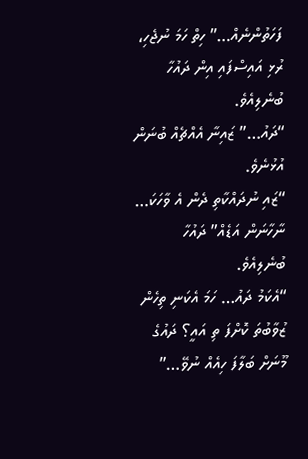ފަހަތުންނެއް…” ހިތް ހަމަ ނުޖެހި، ރުޅި އައިސްފައި އިން ދައުހާ ބުނެލިއެވެ.
“ދައު…” ޒައިނާ އެއްޗެއް ބުނަން އުޅުނެވެ.
“ޒައި ނުދައްކާތި ދެން އެ ވާހަކަ… ނާހާނަން އަޑެއް” ދައުހާ ބުނެލިއެވެ.
“އެކަމު ދައު… ހަމަ އެކަނި ތިހެން ޒުވާބުތަ ކޮށްފަ ތި އައީ؟ ދައުގެ މޫނަށް ބަލާފަ ހިއެއް ނުވޭ…”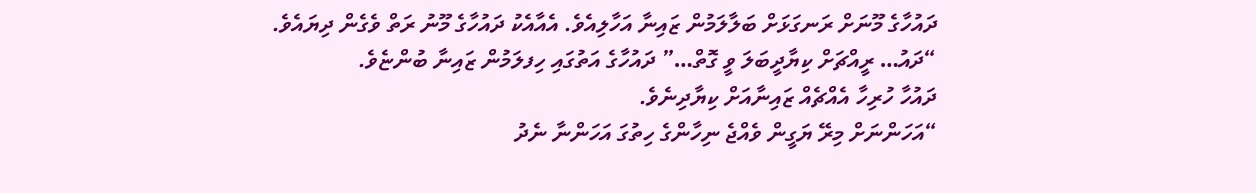ދައުހާގެ މޫނަށް ރަނގަޅަށް ބަލާލަމުން ޒައިނާ އަހާލިއެވެ. އެއާއެކު ދައުހާގެ މޫނު ރަތް ވެގެން ދިޔައެވެ.
“ދައު… ރީއްޗަށް ކިޔާދީބަލަ ވީ ގޮތް…” ދައުހާގެ އަތުގައި ހިފލަމުން ޒައިނާ ބުންޏެވެ.
ދައުހާ ހުރިހާ އެއްޗެއް ޒައިނާއަށް ކިޔާދިނެވެ.
“އަހަންނަށް މިރޭ ޔަގީން ވެއްޖެ ނިހާންގެ ހިތުގަ އަހަންނާ ނެދު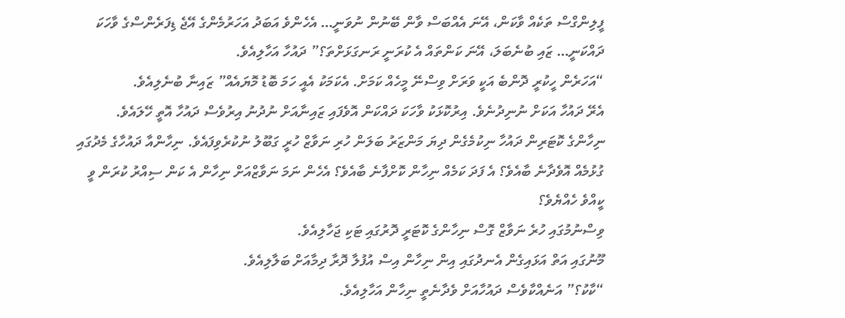ފީލިންގްސް ތަކެއް ވާކަން، އޭނަ އެއްބަސް ވާން ބޭނުން ނުވަނީ… އެހެންވެ އަބަދު އަހަރުމެންގެ އޭޖެ ޑިފަރެންސްގެ ވާހަކަ ދައްކަނީ… ޒައި ބުނެބަލަ، އޭނަ ކަންތައް އެ ކުރަނީ ރަނގަޅަށްތަ؟” ދައުހާ އަހާލިއެވެ.
“އަހަރެން ހީކުރީ ދޮންބެ އަކީ ވަރަށް ވިސްނޭ މީހެއް ކަމަށް. އެކަމަކު އެއީ ހަމަ ބޮޑު މޮޔައެއް” ޒައިނާ ބުނެލިއެވެ.
އެރޭ ދައުހާ އަކަށް ނުނިދުނެވެ. އިރުކޮޅަކު ވާހަކަ ދައްކަން އޮވެފައި ޒައިނާއަށް ނުދުނު އިރުވެސް ދައުހާ އޮތީ ހޭލައެވެ.
ނިހާންގެ ކޮޓަރިން ދައުހާ ނިކުމެގެން ދިޔަ މަންޒަރު ބަލަން ހުރި ނަވާޒް ހުރީ ގަބޫލު ނުކުރެވިފައެވެ. ނިހާންއާ ދައުހާގެ މެދުގައި ގުޅުމެއް އޮވެދާނެ ބާއެވެ؟ އެ ފަދަ ކަމެއް ނިހާން ކޮށްފާނެ ބާއެވެ؟ އެހެން ނަމަ ނަވާޒްއަށް ނިހާން އެ ކަން ސިއްރު ކުރަން ވީ ކީއްވެ ހެއްޔެވެ؟
ވިސްނުމުގައި ހުރެ ނަވާޒް ގޮސް ނިހާންގެ ކޮޓަރީ ދޮރުގައި ޓަކި ޖަހާލިއެވެ.
މޫނުގައި އަތް އަޅައިގެން އެނދުގައި އިން ނިހާން އިސް އުފުލާ ދޮރާ ދިމާއަށް ބަލާލިއެވެ.
“ކާކު؟” އަނެއްކާވެސް ދައުހާއަށް ވެދާނެތީ ނިހާން އަހާލިއެވެ.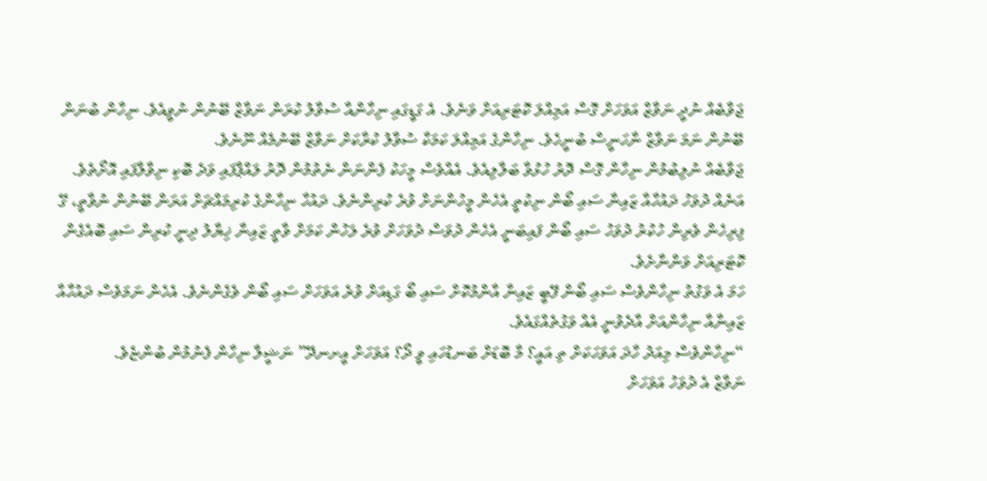ޖަވާބެއް ނުދީ ނަވާޒް އަވަހަށް ގޮސް އަމިއްލަ ކޮޓަރިއަށް ވަނެވެ. އެ ގަޑީގައި ނިހާންއާ ސުވާލު ކުރަން ނަވާޒް ބޭނުން ނުވީއެވެ. ނިހާން ބުނަން ބޭނުން ނަމަ ނަވާޒް ނާހަނީސް ބުނީހެވެ. ނިހާންގެ އަމިއްލަ ކަމަކާ ސުވާލު ކުރާކަށް ނަވާޒް ބޭނުމެއް ނޫނެވެ.
ޖަވާބެއް ނުލިބުމުން ނިހާން ގޮސް ދޮރު ހުޅުވާ ބަލާލިއެވެ. އެއްވެސް މީހަކު ފެންނަން ނެތުމުން ދޮރު ލައްޕާފައި ވަދެ ބޮކި ނިވާލާފައި އޮށޯތެވެ.
އަނެއް ދުވަހު ދައުހާއާ ޒައިނާ ސައި ބޯން ނިކުތީ އެހެން މީހުންނަށް ވުރެ ކުރިންނެވެ. ދައުހާ ނިހާންގެ ކުރިމައްޗަށް އަރަން ބޭނުން ނުވާތީ، ގޭ ފިރިހެން ވެރިން ހުކުރު ދުވަހު ސައި ބޯން ފައިބަނީ އެހެން ދުވަސް ދުވަހަށް ވުރެ ލަހުން ކަމަށް ވާތީ ޒައިނާ ޚިޔާލު ދިނީ ކުރިން ސައި ބޮއެގެން ކޮޓަރިއަށް ވަންނާށެވެ.
ހަމަ އެ ވަގުތު ނިހާންވެސް ސައި ބޯން ފޭބީ ޒައިނާ އާންމުކޮށް ސައި ބޯ ގަޑިއަށް ވުރެ އަވަހަށް ސައި ބޯން ވެގެންނެވެ. އެހެން ނަމަވެސް ދައުހާއާ ޒައިނާއާ ނިހާންއަށް އާދެވުނީ އެއް ވަގުތެއްގައެވެ.
“ނިހާންވެސް މިއަދު ހާދަ އަވަހަކަށް ތި އައީ؟ މާ ބޮޑަށް ބަނޑުހައި ވީ ދޯ؟ އަވަހަށް އީށނދޭ” ނަޝީލާ ނިހާން ފެނުމުން ބުންޏެވެ.
ނަވާޒް އެ ދުވަހު އަވަހަށް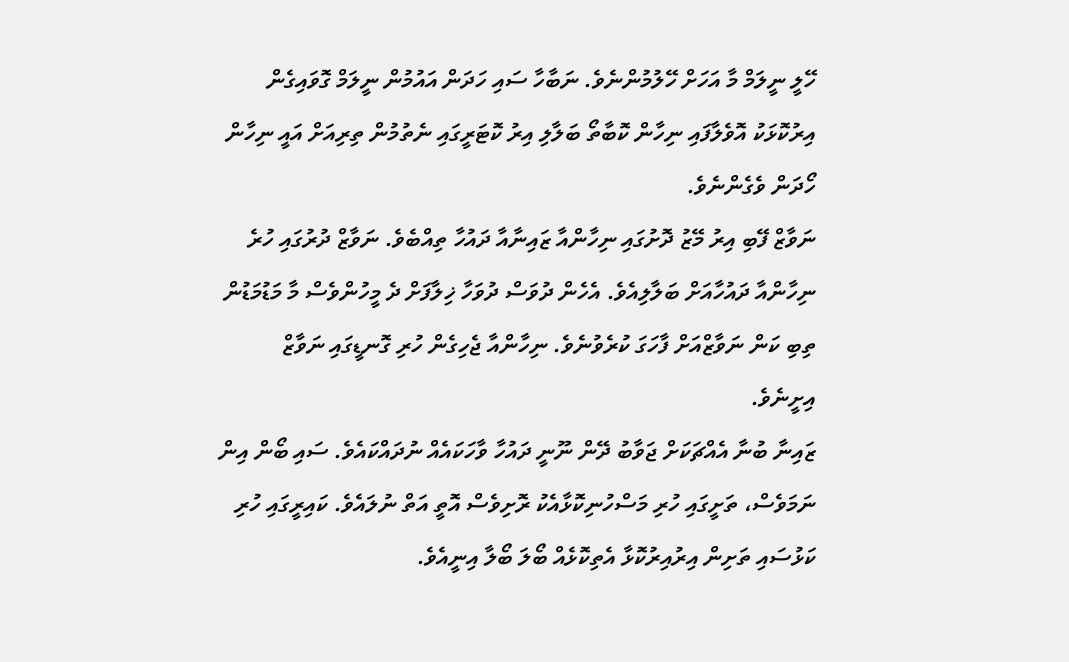ހޭލީ ނީލަމް މާ އަހަށް ހޭލުމުންނެވެ. ނަބާހާ ސައި ހަދަން އައުމުން ނީލަމް ގޮވައިގެން އިރުކޮޅަކު އޮވެލާފައި ނިހާން ކޮބާތޯ ބަލާލި އިރު ކޮޓަރީގައި ނެތުމުން ތިރިއަށް އައީ ނިހާން ހޯދަން ވެގެންނެވެ.
ނަވާޒް ފޭބި އިރު މޭޒު ދޮށުގައި ނިހާންއާ ޒައިނާއާ ދައުހާ ތިއްބެވެ. ނަވާޒް ދުރުގައި ހުރެ ނިހާންއާ ދައުހާއަށް ބަލާލިއެވެ. އެހެން ދުވަސް ދުވަހާ ޚިލާފަށް ދެ މީހުންވެސް މާ މަޑުމަޑުން ތިބި ކަން ނަވާޒްއަށް ފާހަގަ ކުރެވުނެވެ. ނިހާންއާ ޖެހިގެން ހުރި ގޮނޑީގައި ނަވާޒް އިށީނެވެ.
ޒައިނާ ބުނާ އެއްޗަކަށް ޖަވާބު ދޭން ނޫނީ ދައުހާ ވާހަކައެއް ނުދައްކައެވެ. ސައި ބޯން އިން ނަމަވެސް، ތަށީގައި ހުރި މަސްހުނިކޮޅާއެކު ރޮށިވެސް އޮތީ އަތް ނުލައެވެ. ކައިރީގައި ހުރި ކަޅުސައި ތަށިން އިރުއިރުކޮޅާ އެތިކޮޅެއް ބޯލަ ބޯލާ އިނީއެވެ.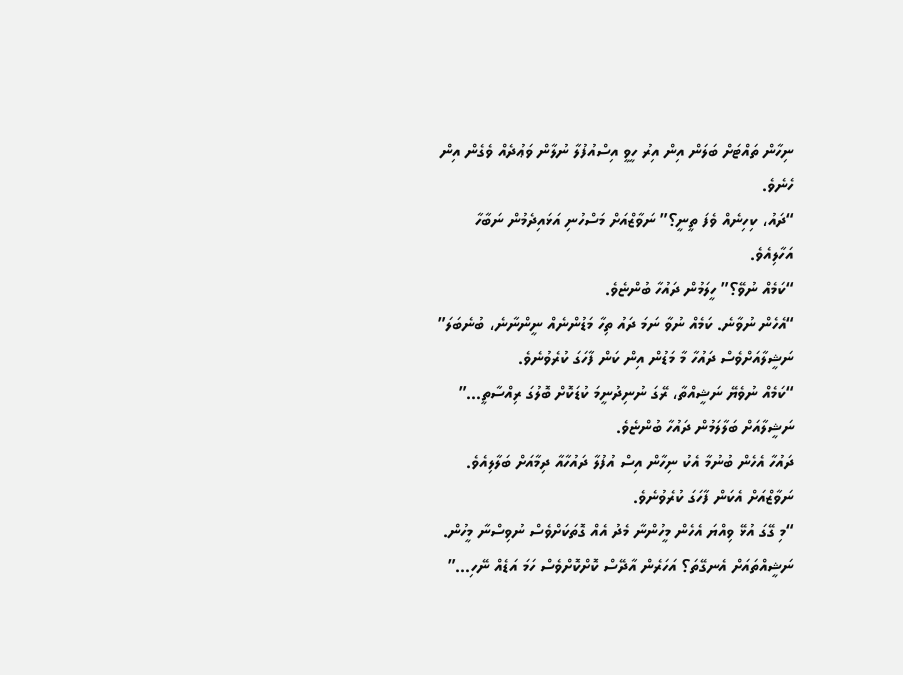ނިހާން ތައްޓަށް ބަލަން އިން އިރު ހީވީ އިސްއުފުލާ ނުލާން ވަޢުދެއް ވެގެން އިން ހެނެވެ.
“ދައު، ކިހިނެއް ވެފަ ތީނީ؟” ނަވާޒްއަށް މަސްހުނި އަޅައިދެމުން ނަބާހާ އަހާލިއެވެ.
“ކަމެއް ނުވޭ؟” ހީލަމުން ދައުހާ ބުންޏެވެ.
“އެހެން ނުވާނެ. ކަމެއް ނުވާ ނަމަ ދައު ތިހާ މަޑުންނެއް ނީންނާނެ، ބުނެބަލަ” ނަޝީލާއަށްވެސް ދައުހާ މާ މަޑުން އިން ކަން ފާހަގަ ކުރެވުނެވެ.
“ކަމެއް ނުވެޔޭ ނަޝީއްތާ، ރޭގަ ނުނިދުނީމަ ކުޑަކޮށް ބޮލުގަ ރިއްސާތީ…” ނަޝީލާއަށް ބަލާލަމުން ދައުހާ ބުންޏެވެ.
ދައުހާ އެހެން ބުނުމާ އެކު ނިހާން އިސް އުފުލާ ދައުހާއާ ދިމާއަށް ބަލާލިއެވެ. ނަވާޒްއަށް އެކަން ފާހަގަ ކުރެވުނެވެ.
“މި ގޭގަ އުޅޭ ވިއްޔަ އެހެން މީހުންނާ މެދު އެއް ގޮތަކަށްވެސް ނުވިސްނާ މީހުން. ނަޝީއްތައަށް އެނގޭތަ؟ އަހަރެން އާދޭސް ކޮށްކޮށްވެސް ހަމަ އަޑެއް ނޭހި…”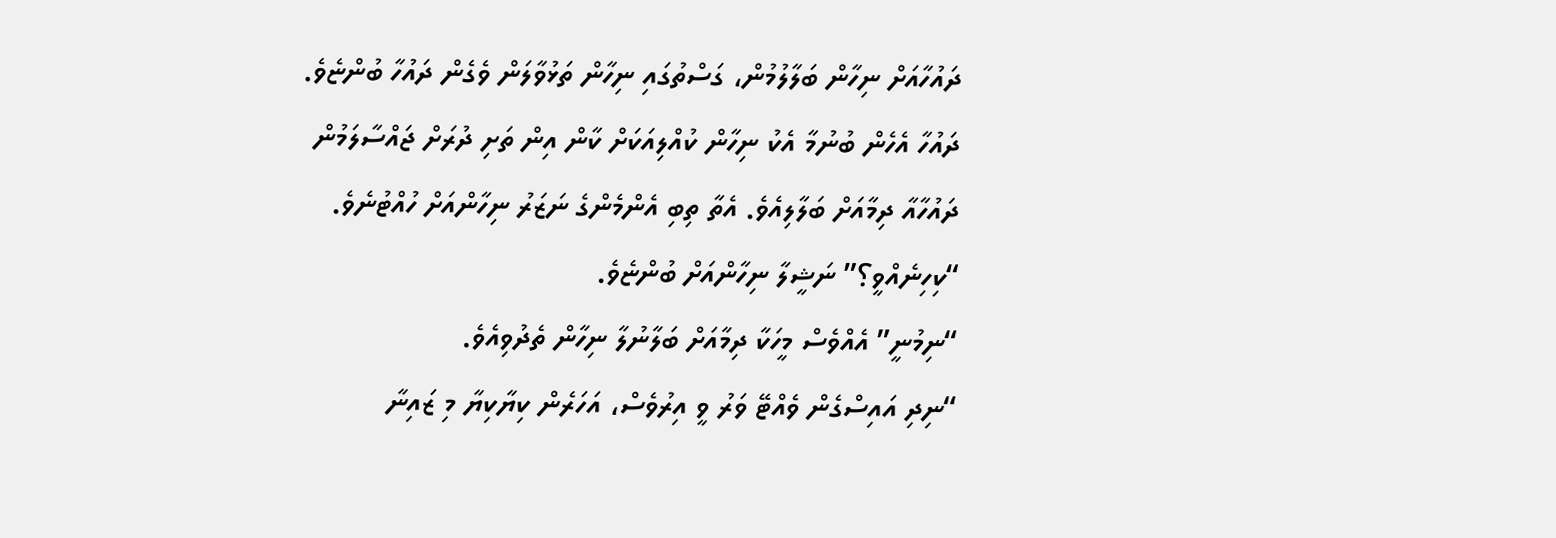ދައުހާއަށް ނިހާން ބަލާލުމުން، ގަސްތުގައި ނިހާން ތަޅުވާލަން ވެގެން ދައުހާ ބުންޏެވެ.
ދައުހާ އެހެން ބުނުމާ އެކު ނިހާން ކުއްލިއަކަށް ކާން އިން ތަށި ދުރަށް ޖައްސާލަމުން ދައުހާއާ ދިމާއަށް ބަލާލިއެވެ. އެތާ ތިބި އެންމެންގެ ނަޒަރު ނިހާންއަށް ހުއްޓުނެވެ.
“ކިހިނެއްވީ؟” ނަޝީލާ ނިހާންއަށް ބުންޏެވެ.
“ނިމުނީ” އެއްވެސް މީހަކާ ދިމާއަށް ބަލާނުލާ ނިހާން ތެދުވިއެވެ.
“ނިދި އައިސްގެން ވެއްޓޭ ވަރު ވީ އިރުވެސް، އަހަރެން ކިޔާކިޔާ މި ޒައިނާ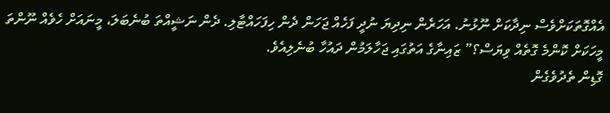އެއްގޮތަކަށްވެސް ނިދާކަށް ނޫޅުނު. އަހަރެން ނިދިޔަ ނުދީ ފަހެއް ޖަހަން ދެން ހިފަހައްޓާލި. ދެން ނަޝީއްތަ ބުނެބަލަ، މީނައަށް ހެވެއް ނޫންތަ މީހަކަށް ކޮންމެ ގޮތެއް ވިޔަސް؟” ޒައިނާގެ އަތުގައި ޖަހާލަމުން ދައުހާ ބުނެލިއެވެ.
ގޮޑިން ތެދުވެގެން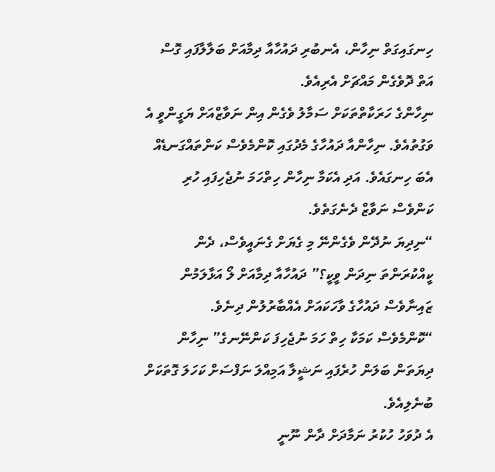ހިނގައިގަތް ނިހާން، އެނބުރި ދައުހާއާ ދިމާއަށް ބަލާލާފައި ގޮސް އަތް ދޮވެގެން މައްޗަށް އެރިއެވެ.
ނިހާންގެ ހަރަކާތްތަކަށް ސަމާލު ވެގެން އިން ނަވާޒްއަށް ޔަގީންވީ އެ ވަގުތުއެވެ. ނިހާންއާ ދައުހާގެ މެދުގައި ކޮންމެވެސް ކަންތައްގަނޑެއް އެބަ ހިނގައެވެ. އަދި އެކަމާ ނިހާން ހިތްހަމަ ނުޖެހިފައި ހުރި ކަންވެސް ނަވާޒް ދެނެގަތެވެ.
“ނިދިޔަ ނުދޭން ވެގެންނޭ މި ގެޔަށް ގެނައީވެސް، ދެން ކީއްކުރަންތަ ނިދަން ވީކީ؟” ދައުހާއާ ދިމާއަށް ލޯ އަޅާލަމުން ޒައިނާވެސް ދައުހާގެ ވާހަކައަށް އެއްބާރުލުން ދިނެވެ.
“ކޮންމެވެސް ކަމަކާ ހިތް ހަމަ ނުޖެހިފަ ކަންނޭނގެ” ނިހާން ދިޔަތަން ބަލަން ހުރެފައި ނަޝީލާ އަމިއްލަ ނަފްސަށް ކަހަލަ ގޮތަކަށް ބުނެލިއެވެ.
އެ ދުވަހު ހުކުރު ނަމާދަށް ދާން ނޫނީ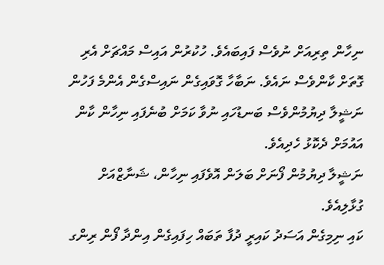ނިހާން ތިރިއަށް ނުވެސް ފައިބައެވެ. ހުކުރުން އައިސް މައްޗަށް އެރި ގޮތަށް ކާންވެސް ނައެވެ. ނަބާހާ ގޮވައިގެން ނައިސްގެން އެންމެ ފަހުން ނަޝީލާ ދިޔުމުންވެސް ބަނޑުހައި ނުވާ ކަމަށް ބުނެފައި ނިހާން ކާން އައުމަށް ދެކޮޅު ހެދިއެވެ.
ނަޝީލާ ދިޔުމުން ފޯނަށް ބަލަން އޮވެފައި ނިހާން، ޝަނާޒްއަށް ގުޅާލިއެވެ.
ކައި ނިމިގެން އަސަދު ކައިރީ ދުފާ ތަބައް ހިފައިގެން އިންދާ ފޯން ރިންގ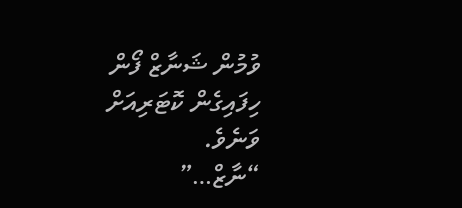ވުމުން ޝަނާޒް ފޯން ހިފައިގެން ކޮޓަރިއަށް ވަނެވެ.
“ނާޒް…”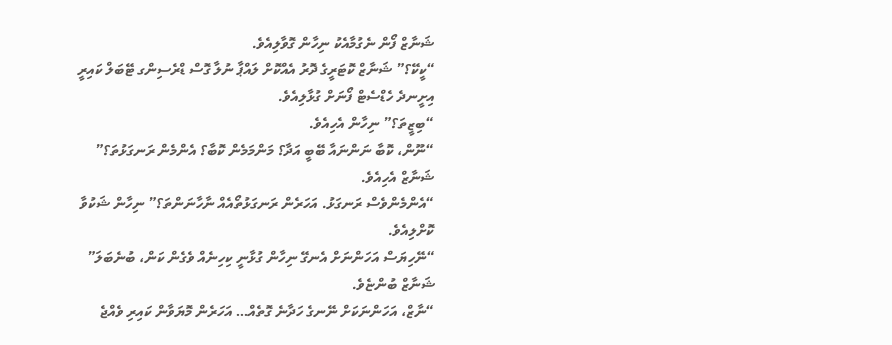ޝަނާޒް ފޯން ނެގުމާއެކު ނިހާން ގޮވާލިއެވެ.
“ކީކޭ؟” ޝަނާޒް ކޮޓަރީގެ ދޮރު އެއްކޮށް ލައްޕާ ނުލާ ގޮސް ޑްރެސިންގ ޓޭބަލް ކައިރީ އިށީނދެ ހެޑްސެޓް ފޯނަށް ގުޅާލިއެވެ.
“ބިޒީތަ؟” ނިހާން އެހިއެވެ.
“ނޫން، ކޮބާ ނަންނައާ ބޭބީ އަދާ؟ މަންމަމެން ކޮބާ؟ އެންމެން ރަނގަޅުތަ؟” ޝަނާޒް އެހިއެވެ.
“އެންމެންވެސް ރަނގަޅު. އަހަރެން ރަނގަޅުތޯއެއް ނާހާނަންތަ؟” ނިހާން ޝަކުވާ ކޮށްލިއެވެ.
“ނޭހިޔަސް އަހަންނަށް އެނގޭ ނިހާން ގުޅާނީ ކިހިނެއް ވެގެން ކަން، ބުނެބަލަ” ޝަނާޒް ބުންޏެވެ.
“ނާޒް، އަހަންނަކަށް ނޭނގެ ހަދާނެ ގޮތެއް… އަހަރެން މޮޔަވާން ކައިރި ވެއްޖެ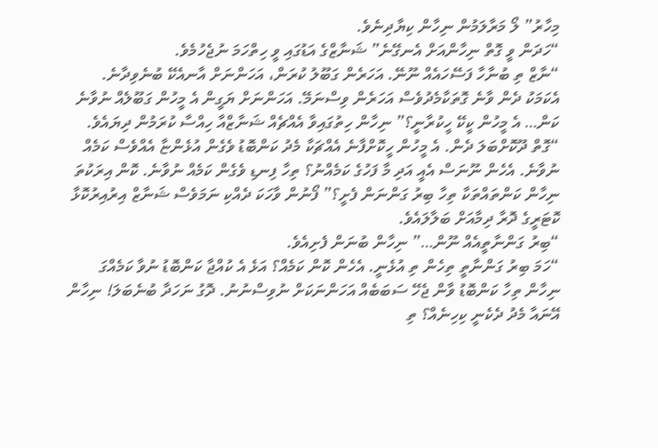މިހާރު” ލޯ މަރާލަމުން ނިހާން ކިޔާދިނެވެ.
“ހަދަން ވީ ގޮތް ނިހާންއަށް އެނގޭނެ” ޝަނާޒްގެ އަޑުގައި ވީ ހިތްހަމަ ނުޖެހުމެވެ.
“ނާޒް ތި ބުނާހާ ފަސޭހައެއް ނޫނޭ. އަހަރެން ގަބޫލު ކުރަން، އަހަންނަށް އާނއެކޭ ބުނެވިދާނެ. އެކަމަކު ދެން ވާނެ ގޮތަކާމެދުވެސް އަހަރެން ވިސްނަމޭ. އަހަންނަށް ޔަގީން އެ މީހުން ގަބޫލެއް ނުވާނެ ކަން… އެ މީހުން ކީކޭ ހީކުރާނީ؟” ނިހާން ހިތުގައިވާ އެއްޗެއް ޝަނާޒްއާ ހިއްސާ ކުރަމުން ދިޔައެވެ.
“ގޮތް ދޫކޮށްބަލަ ދެން. އެ މީހުން ހީކޮށްފާނެ އެއްޗަކާ މެދު ކަންބޮޑު ވެގެން އުޅެންޏާ އެއްވެސް ކަމެއް ނުވާނެ. އެހެން ނޫނަސް އެއީ އަދި މާ ފަހުގެ ކަމެއްނު؟ ތިހާ ފިނޑި ވެގެން ކަމެއް ނުވާނެ. ކޮން އިރަކުތަ ނިހާން ކަންތައްތަކާ ތިހާ ބިރު ގަންނަން ފެށީ؟” ފޯނުން ވާހަކަ ދެއްކި ނަމަވެސް ޝަނާޒް އިރުއިރުކޮޅާ ކޮޓަރީގެ ދޮރާ ދިމާއަށް ބަލާލައެވެ.
“ބިރު ގަންނާތީއެއް ނޫން…” ނިހާން ބުނަން ފެށިއެވެ.
“ހަމަ ބިރު ގަންނާތީ ތިހެން ތި އުޅެނީ. އެހެން ކޮން ކަމެއް؟ އަޅެ އެ ކުއްޖާ ކަންބޮޑު ނުވާ ކަމެއްގަ ނިހާން ތިހާ ކަންބޮޑު ވާން ޖެހޭ ސަބަބެއް އަހަންނަކަށް ނުވިސްނުނު. ދޮގު ނަހަދާ ބުނެބަލަ! ނިހާން އޭނައާ މެދު ދެކެނީ ކިހިނެއް؟ ތި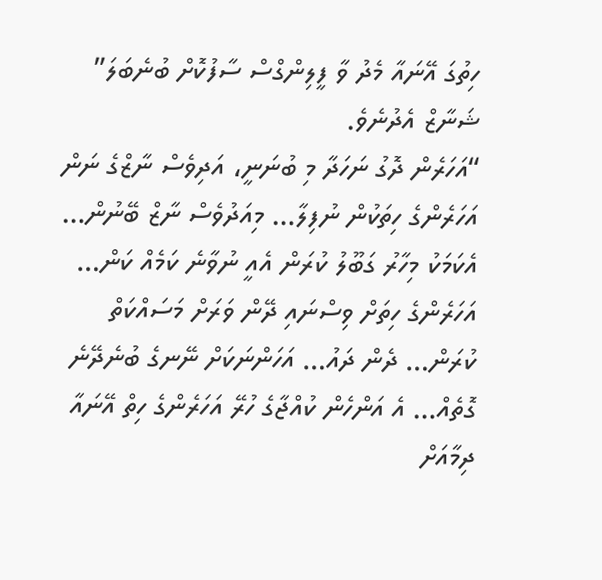ހިތުގަ އޭނައާ މެދު ވާ ފީލިންގްސް ސާފުކޮށް ބުނެބަލަ” ޝަނާޒް އެދުނެވެ.
“އަހަރެން ދޮގު ނަހަދާ މި ބުނަނީ، އަދިވެސް ނާޒްގެ ނަން އަހަރެންގެ ހިތަކުން ނުފިލާ… މިއަދުވެސް ނާޒް ބޭނުން… އެކަމަކު މިހާރު ގަބޫލު ކުރަން އެއީ ނުވާނެ ކަމެއް ކަން… އަހަރެންގެ ހިތަށް ވިސްނައި ދޭން ވަރަށް މަސައްކަތް ކުރަން… ދެން ދައު… އަހަންނަކަށް ނޭނގެ ބުނެދޭނެ ގޮތެއް… އެ އަންހެން ކުއްޖާގެ ހުރޭ އަހަރެންގެ ހިތް އޭނައާ ދިމާއަށް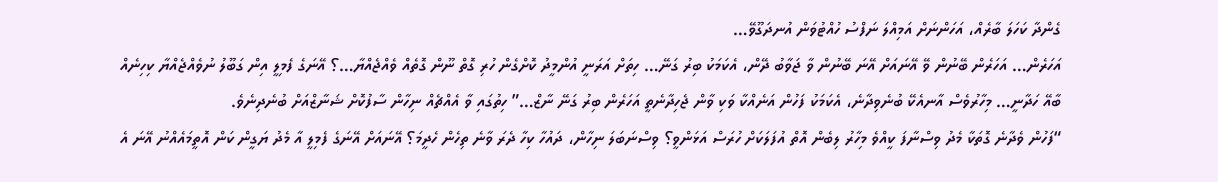ގެންދާ ކަހަލަ ބާރެއް، އަހަންނަށް އަމިއްލަ ނަފްސު ހުއްޓުވަން އުނދަގޫވޭ…
އަހަރެން… އަހަރެން ބޭނުން ވޭ އޭނައަށް އޭނަ ބޭނުން ވާ ޖަވާބު ދޭން، އެކަމަކު ބިރު ގަނޭ… ހިތަށް އަރަނީ އުންމީދު ކޮށްގެން ހުރި ގޮތް ނޫން ގޮތެއް ވެއްޖެއްޔާ…؟ އޭނަގެ ފެމިލީ އިން ގަބޫލު ނުވެއްޖެއްޔާ ކިހިނެއް ބާއޭ ހަދާނީ… މިހާރުވެސް އާނއެކޭ ބުނެވިދާނެ، އެކަމަކު ފަހުން އަނެއްކާ ވަކި ވާން ޖެހިދާނެތީ އަހަރެން ބިރު ގަނޭ ނާޒް…” ހިތުގައި ވާ އެއްޗެއް ނިހާން ސާފުކޮށް ޝަނާޒްއަށް ބުނެދިނެވެ.
“ފަހުން ވެދާނެ ގޮތަކާ މެދު ވިސްނާފަ ކީއްވެ މިހާރު ލިބެން އޮތް އުފަލަކަށް ހުރަސް އަޅަންވީ؟ ވިސްނަބަލަ ނިހާން، ދައުހާ ކިހާ ދެރަ ވާނެ ތިހެން ހެދީމަ؟ އޭނައަށް އޭނަގެ ފެމިލީ އާ މެދު ޔަގީން ކަން އޮތީމައެއްނު އޭނަ އެ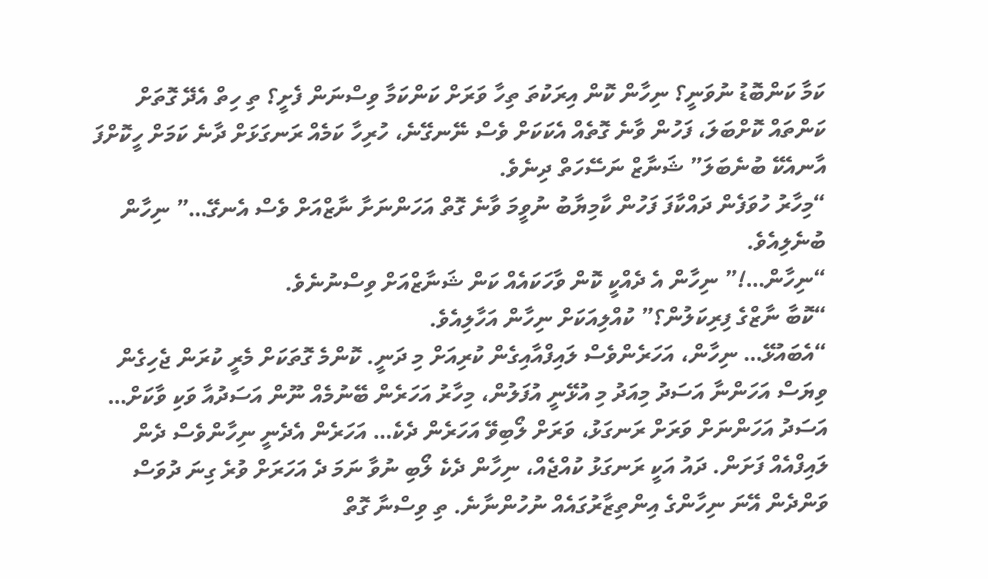ކަމާ ކަންބޮޑު ނުވަނީ؟ ނިހާން ކޮން އިރަކުތަ ތިހާ ވަރަށް ކަންކަމާ ވިސްނަން ފެށީ؟ ތި ހިތް އެދޭ ގޮތަށް ކަންތައް ކޮށްބަލަ، ފަހުން ވާނެ ގޮތެއް އެކަކަށް ވެސް ނޭނގޭނެ، ހުރިހާ ކަމެއް ރަނގަޅަށް ދާނެ ކަމަށް ހީކޮށްފަ އާނއެކޭ ބުނެބަލަ” ޝަނާޒް ނަސޭހަތް ދިނެވެ.
“މިހާރު ހުވަފެން ދައްކާފަ ފަހުން ކާމިޔާބު ނުވީމަ ވާނެ ގޮތް އަހަންނަށާ ނާޒްއަށް ވެސް އެނގޭ…” ނިހާން ބުނެލިއެވެ.
“ނިހާން…!” ނިހާން އެ ދެއްކީ ކޮން ވާހަކައެއް ކަން ޝަނާޒްއަށް ވިސްނުނެވެ.
“ކޮބާ ނާޒްގެ ފިރިކަލުން؟” ކުއްލިއަކަށް ނިހާން އަހާލިއެވެ.
“އެބައުޅޭ… ނިހާން، އަހަރެންވެސް ލައިފްއާއިގެން ކުރިއަށް މި ދަނީ. ކޮންމެ ގޮތަކަށް މެރީ ކުރަން ޖެހިގެން ވިޔަސް އަހަންނާ އަސަދު މިއަދު މި އުޅޭނީ އުފަލުން، މިހާރު އަހަރެން ބޭނުމެއް ނޫން އަސަދުއާ ވަކި ވާކަށް… އަސަދު އަހަންނަށް ވަރަށް ރަނގަޅު، ވަރަށް ލޯބިވޭ އަހަރެން ދެކެ… އަހަރެން އެދެނީ ނިހާންވެސް ދެން ލައިފްއެއް ފަށަން. ދައު އަކީ ރަނގަޅު ކުއްޖެއް، ނިހާން ދެކެ ލޯބި ނުވާ ނަމަ ދެ އަހަރަށް ވުރެ ގިނަ ދުވަސް ވަންދެން އޭނަ ނިހާންގެ އިންތިޒާރުގައެއް ނުހުންނާނެ. ތި ވިސްނާ ގޮތް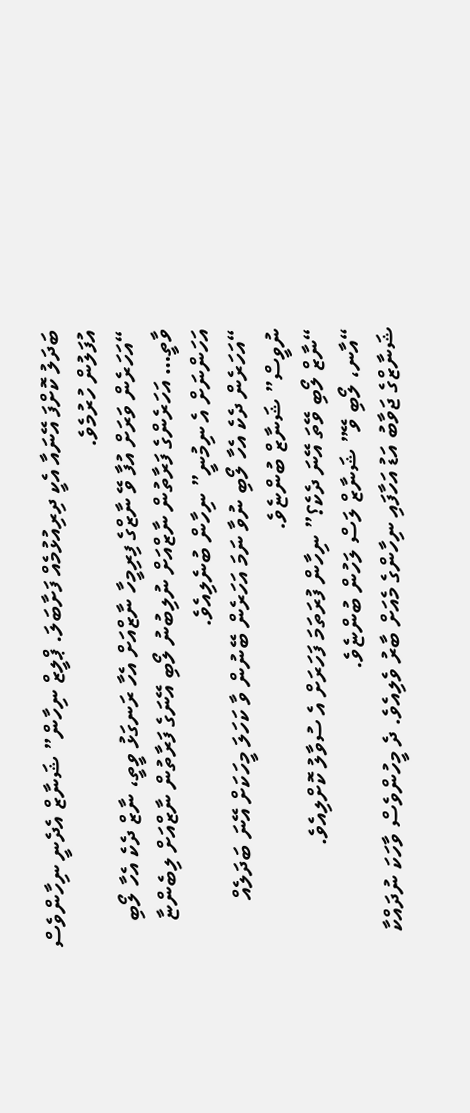ބަދަލު ކޮށްފަ އޭނައާ އެކީ ދިރިއުޅުމެއް ފަށާބަލަ. ޕްލީޒް ނިހާން” ޝަނާޒް އެދެނީ ނިހާންވެސް އުފަލުން ހުރުމެވެ.
“އަހަރެން ވަރަށް އުފާ ވޭ ނާޒްގެ ފިރިމީހާ ނާޒްއަށް އެހާ ރަނގަޅު ވީތީ، ނާޒް ދެކެ އެހާ ލޯބި ވާތީ… އަހަރެންގެ ފަރާތުން ނާޒްއަށް ނުލިބުނު ލޯބި އޭނަގެ ފަރާތުން ނާޒްއަށް ލިބެންޏާ އަހަންނަށް އެ ނިމުނީ” ނިހާން ބުނެލިއެވެ.
“އަހަރެން ދެކެ އެހާ ލޯބި ނުވާ ނަމަ އަހަރެން ބޭނުން ވާ ކަހަލަ މީހަކަށް އޭނަ ބަދަލެއް ނުވީސް” ޝަނާޒް ބުންޏެވެ.
“ނާޒް ލޯބި ވޭތަ އޭނަ ދެކެ؟” ނިހާން ފުރަތަމަ ފަހަރަށް އެ ސުވާލު ކޮށްލިއެވެ.
“އާނ، ލޯބި ވޭ” ޝަނާޒް ލަސް ލަހުން ބުންޏެވެ.
ޝަނާޒްގެ ޖަވާބު އަޑު އަހާފައި ނިހާންގެ މެއަށް ބާރު ވެލިއެވެ. ދެ މީހުންވެސް ވާހަކަ ނުދައްކާ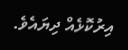އިރުކޮޅެއް ދިޔައެވެ.